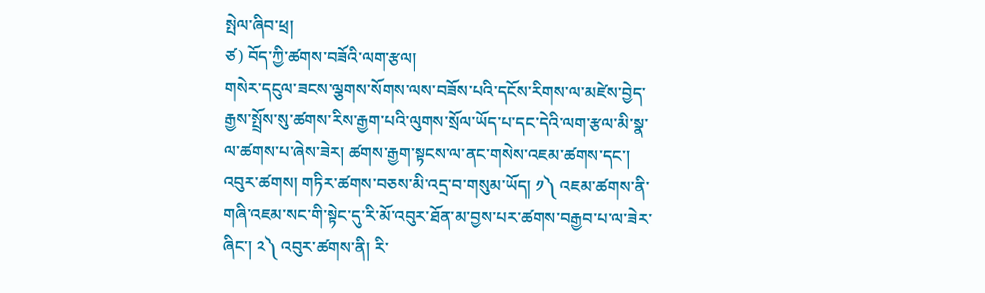སྤེལ་ཞིབ་ཕྲ།
ཙ) བོད་ཀྱི་ཚགས་བཟོའི་ལག་རྩལ།
གསེར་དངུལ་ཟངས་ལྕགས་སོགས་ལས་བཟོས་པའི་དངོས་རིགས་ལ་མཛེས་བྱེད་རྒྱས་སྤྲོས་སུ་ཚགས་རིས་རྒྱག་པའི་ལུགས་སྲོལ་ཡོད་པ་དང་དེའི་ལག་རྩལ་མི་སྣ་ལ་ཚགས་པ་ཞེས་ཟེར། ཚགས་རྒྱག་སྟངས་ལ་ནང་གསེས་འཇམ་ཚགས་དང་། འབུར་ཚགས། གཏིར་ཚགས་བཅས་མི་འདྲ་བ་གསུམ་ཡོད། ༡༽ འཇམ་ཚགས་ནི་གཞི་འཇམ་སང་གི་སྟེང་དུ་རི་མོ་འབུར་ཐོན་མ་བྱས་པར་ཚགས་བརྒྱབ་པ་ལ་ཟེར་ཞིང་། ༢༽ འབུར་ཚགས་ནི། རི་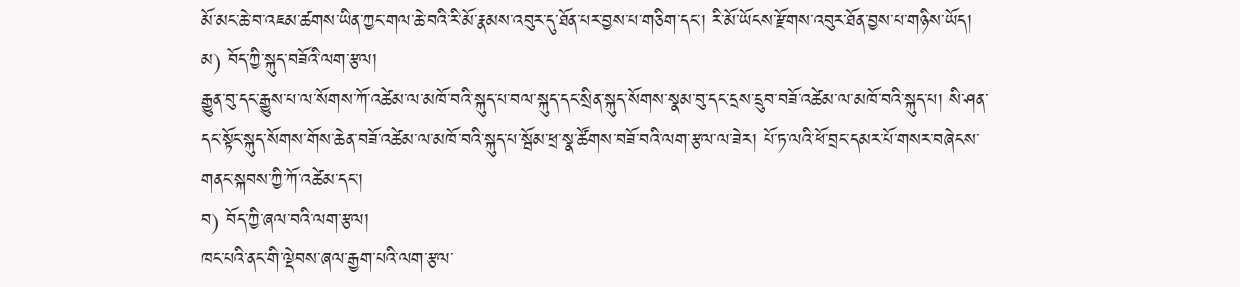མོ་མང་ཆེ་བ་འཇམ་ཚགས་ཡིན་ཀྱང་གལ་ཆེ་བའི་རི་མོ་རྣམས་འབུར་དུ་ཐོན་པར་བྱས་པ་གཅིག་དང་། རི་མོ་ཡོངས་རྫོགས་འབུར་ཐོན་བྱས་པ་གཉིས་ཡོད།
མ) བོད་ཀྱི་སྐུད་བཟོའི་ལག་རྩལ།
རྒྱུན་བུ་དང་རྒྱུས་པ་ལ་སོགས་ཀོ་འཚེམ་ལ་མཁོ་བའི་སྐུད་པ་བལ་སྐུད་དང་སྲིན་སྐུད་སོགས་སྣམ་བུ་དང་དྲས་དྲུབ་བཟོ་འཚེམ་ལ་མཁོ་བའི་སྐུད་པ། སི་ཤན་དང་སྟོང་སྐུད་སོགས་གོས་ཆེན་བཟོ་འཚེམ་ལ་མཁོ་བའི་སྐུད་པ་སྦོམ་ཕྲ་སྣ་ཚོགས་བཟོ་བའི་ལག་རྩལ་ལ་ཟེར། པོ་ཏ་ལའི་ཕོ་བྲང་དམར་པོ་གསར་བཞེངས་གནང་སྐབས་ཀྱི་ཀོ་འཚེམ་དང་།
བ) བོད་ཀྱི་ཞལ་བའི་ལག་རྩལ།
ཁང་པའི་ནང་གི་ལྡེབས་ཞལ་རྒྱག་པའི་ལག་རྩལ་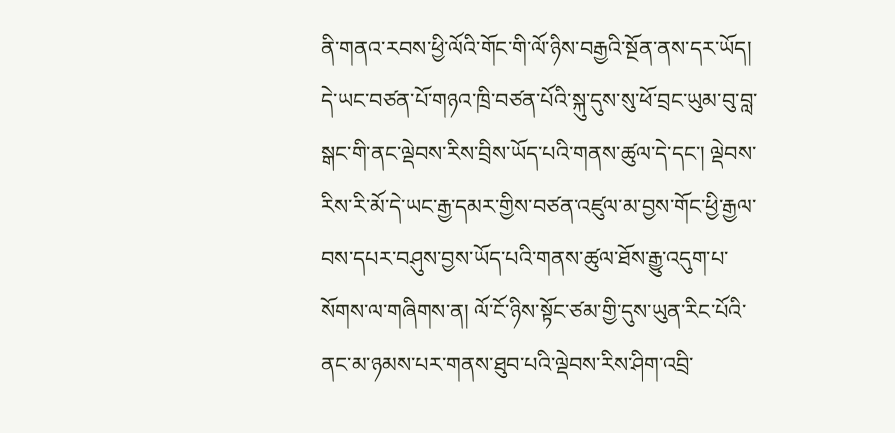ནི་གནའ་རབས་ཕྱི་ལོའི་གོང་གི་ལོ་ཉིས་བརྒྱའི་སྔོན་ནས་དར་ཡོད། དེ་ཡང་བཙན་པོ་གཉའ་ཁྲི་བཙན་པོའི་སྐུ་དུས་སུ་ཕོ་བྲང་ཡུམ་བུ་བླ་སྒང་གི་ནང་ལྡེབས་རིས་བྲིས་ཡོད་པའི་གནས་ཚུལ་དེ་དང་། ལྡེབས་རིས་རི་མོ་དེ་ཡང་རྒྱ་དམར་གྱིས་བཙན་འཛུལ་མ་བྱས་གོང་ཕྱི་རྒྱལ་བས་དཔར་བཤུས་བྱས་ཡོད་པའི་གནས་ཚུལ་ཐོས་རྒྱུ་འདུག་པ་སོགས་ལ་གཞིགས་ན། ལོ་ངོ་ཉིས་སྟོང་ཙམ་གྱི་དུས་ཡུན་རིང་པོའི་ནང་མ་ཉམས་པར་གནས་ཐུབ་པའི་ལྡེབས་རིས་ཤིག་འབྲི་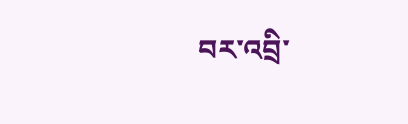བར་འབྲི་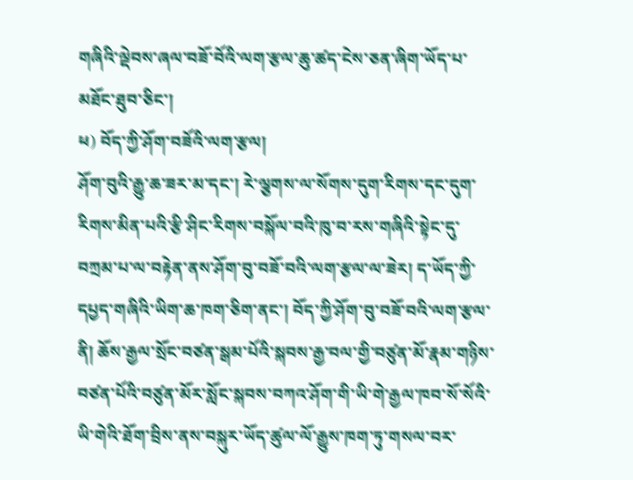གཞིའི་ལྡེབས་ཞལ་བཟོ་བོའི་ལག་རྩལ་ཆུ་ཚད་ངེས་ཅན་ཞིག་ཡོད་པ་མཐོང་ཐུབ་ཅིང་།
ཕ) བོད་ཀྱི་ཤོག་བཟོའི་ལག་རྩལ།
ཤོག་བུའི་རྒྱུ་ཆ་ཟར་མ་དང་། རེ་ལྕགས་ལ་སོགས་དུག་རིགས་དང་དུག་རིགས་མིན་པའི་རྩི་ཤིང་རིགས་བསྐོལ་བའི་ཁུ་བ་རས་གཞིའི་སྟེང་དུ་བཀྲམ་པ་ལ་བརྟེན་ནས་ཤོག་བུ་བཟོ་བའི་ལག་རྩལ་ལ་ཟེར། ད་ཡོད་ཀྱི་དཔྱད་གཞིའི་ཡིག་ཆ་ཁག་ཅིག་ནང་། བོད་ཀྱི་ཤོག་བུ་བཟོ་བའི་ལག་རྩལ་ནི། ཆོས་རྒྱལ་སྲོང་བཙན་སྒམ་པོའི་སྐབས་རྒྱ་བལ་གྱི་བཙུན་མོ་རྣམ་གཉིས་བཙན་པོའི་བཙུན་མོར་སློང་སྐབས་བཀའ་ཤོག་གི་ཡི་གེ་རྒྱལ་ཁབ་སོ་སོའི་ཡི་གེའི་ཐོག་བྲིས་ནས་བསྐུར་ཡོད་ཚུལ་ལོ་རྒྱུས་ཁག་ཏུ་གསལ་བར་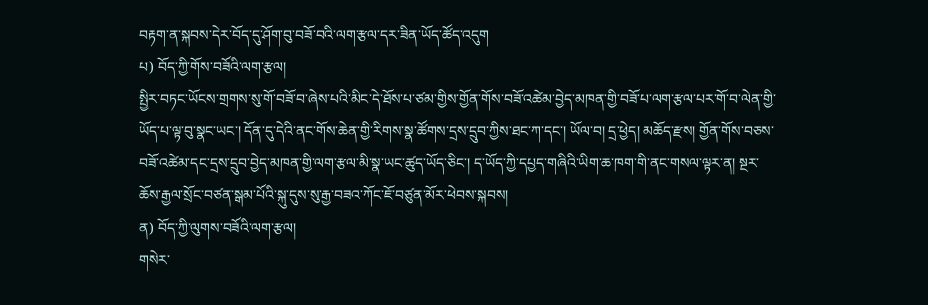བརྟག་ན་སྐབས་དེར་བོད་དུ་ཤོག་བུ་བཟོ་བའི་ལག་རྩལ་དར་ཟིན་ཡོད་ཚོད་འདུག
པ) བོད་ཀྱི་གོས་བཟོའི་ལག་རྩལ།
སྤྱིར་བཏང་ཡོངས་གྲགས་སུ་གོ་བཟོ་བ་ཞེས་པའི་མིང་དེ་ཐོས་པ་ཙམ་གྱིས་གྱོན་གོས་བཟོ་འཚེམ་བྱེད་མཁན་གྱི་བཟོ་པ་ལག་རྩལ་པར་གོ་བ་ལེན་གྱི་ཡོད་པ་ལྟ་བུ་སྣང་ཡང་། དོན་དུ་དེའི་ནང་གོས་ཆེན་གྱི་རིགས་སྣ་ཚོགས་དྲས་དྲུབ་ཀྱིས་ཐང་ཀ་དང་། ཡོལ་བ། དྲ་ཕྱེད། མཆོད་རྫས། གྱོན་གོས་བཅས་བཟོ་འཚེམ་དང་དྲས་དྲུབ་བྱེད་མཁན་གྱི་ལག་རྩལ་མི་སྣ་ཡང་ཚུད་ཡོད་ཅིང་། ད་ཡོད་ཀྱི་དཔྱད་གཞིའི་ཡིག་ཆ་ཁག་གི་ནང་གསལ་ལྟར་ན། སྔར་ཆོས་རྒྱལ་སྲོང་བཙན་སྒམ་པོའི་སྐུ་དུས་སུ་རྒྱ་བཟའ་ཀོང་ཇོ་བཙུན་མོར་ཕེབས་སྐབས།
ན) བོད་ཀྱི་ལུགས་བཟོའི་ལག་རྩལ།
གསེར་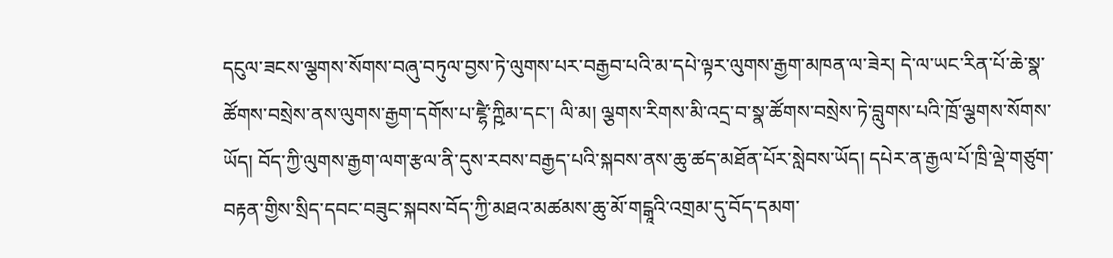དངུལ་ཟངས་ལྕགས་སོགས་བཞུ་བཏུལ་བྱས་ཏེ་ལུགས་པར་བརྒྱབ་པའི་མ་དཔེ་ལྟར་ལུགས་རྒྱག་མཁན་ལ་ཟེར། དེ་ལ་ཡང་རིན་པོ་ཆེ་སྣ་ཚོགས་བསྲེས་ནས་ལུགས་རྒྱག་དགོས་པ་ཛྷཻ་ཀྵིམ་དང་། ལི་མ། ལྕགས་རིགས་མི་འདྲ་བ་སྣ་ཚོགས་བསྲེས་ཏེ་བླུགས་པའི་ཁྲོ་ལྕགས་སོགས་ཡོད། བོད་ཀྱི་ལུགས་རྒྱག་ལག་རྩལ་ནི་དུས་རབས་བརྒྱད་པའི་སྐབས་ནས་ཆུ་ཚད་མཐོན་པོར་སླེབས་ཡོད། དཔེར་ན་རྒྱལ་པོ་ཁྲི་ལྡེ་གཙུག་བརྟན་གྱིས་སྲིད་དབང་བཟུང་སྐབས་བོད་ཀྱི་མཐའ་མཚམས་ཆུ་མོ་གངྒཱའི་འགྲམ་དུ་བོད་དམག་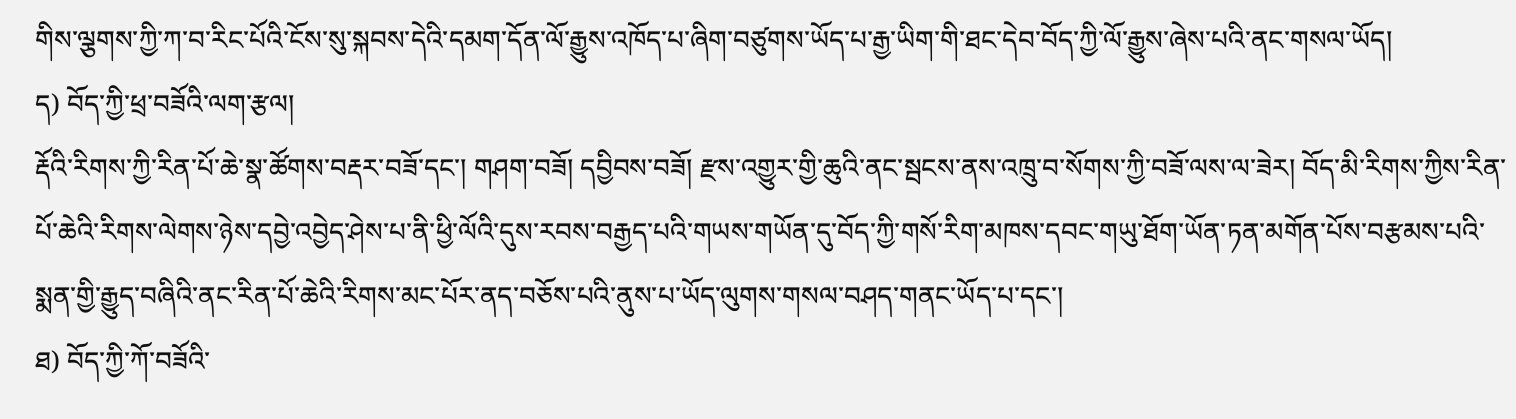གིས་ལྕགས་ཀྱི་ཀ་བ་རིང་པོའི་ངོས་སུ་སྐབས་དེའི་དམག་དོན་ལོ་རྒྱུས་འཁོད་པ་ཞིག་བཙུགས་ཡོད་པ་རྒྱ་ཡིག་གི་ཐང་དེབ་བོད་ཀྱི་ལོ་རྒྱུས་ཞེས་པའི་ནང་གསལ་ཡོད།
ད) བོད་ཀྱི་ཕྲ་བཟོའི་ལག་རྩལ།
རྡོའི་རིགས་ཀྱི་རིན་པོ་ཆེ་སྣ་ཚོགས་བརྡར་བཟོ་དང་། གཤག་བཟོ། དབྱིབས་བཟོ། རྫས་འགྱུར་གྱི་ཆུའི་ནང་སྦངས་ནས་འཁྲུ་བ་སོགས་ཀྱི་བཟོ་ལས་ལ་ཟེར། བོད་མི་རིགས་ཀྱིས་རིན་པོ་ཆེའི་རིགས་ལེགས་ཉེས་དབྱེ་འབྱེད་ཤེས་པ་ནི་ཕྱི་ལོའི་དུས་རབས་བརྒྱད་པའི་གཡས་གཡོན་དུ་བོད་ཀྱི་གསོ་རིག་མཁས་དབང་གཡུ་ཐོག་ཡོན་ཏན་མགོན་པོས་བརྩམས་པའི་སྨན་གྱི་རྒྱུད་བཞིའི་ནང་རིན་པོ་ཆེའི་རིགས་མང་པོར་ནད་བཅོས་པའི་ནུས་པ་ཡོད་ལུགས་གསལ་བཤད་གནང་ཡོད་པ་དང་།
ཐ) བོད་ཀྱི་ཀོ་བཟོའི་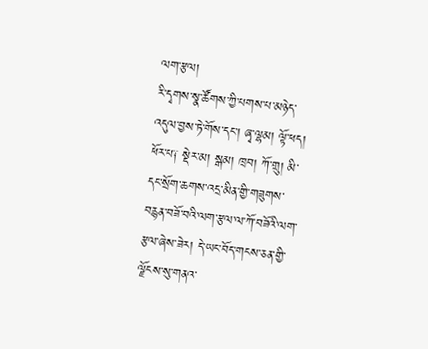ལག་རྩལ།
རི་དྭགས་སྣ་ཚོགས་ཀྱི་པགས་པ་མཉེད་འདུལ་བྱས་ཏེ་གོས་དང་། ཞྭ་ལྷམ། ལྟོ་ཕད། ཕོར་པ༑ སྡེར་མ། སྒམ། ཁྲབ། ཀོ་གྲུ། མི་དང་སྲོག་ཆགས་འདྲ་མིན་གྱི་གཟུགས་བརྙན་བཟོ་བའི་ལག་རྩལ་ལ་ཀོ་བཟོའི་ལག་རྩལ་ཞེས་ཟེར། དེ་ཡང་བོད་གངས་ཅན་གྱི་ལྗོངས་སུ་གནའ་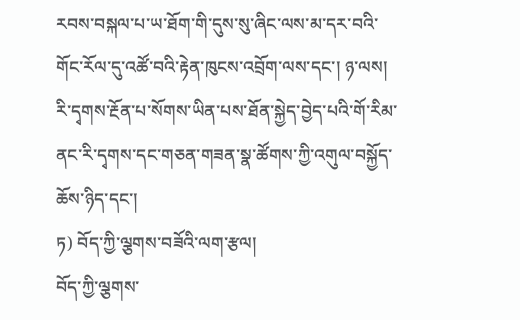རབས་བསྐལ་པ་ཡ་ཐོག་གི་དུས་སུ་ཞིང་ལས་མ་དར་བའི་གོང་རོལ་དུ་འཚོ་བའི་རྟེན་ཁུངས་འབྲོག་ལས་དང་། ཉ་ལས། རི་དྭགས་རྔོན་པ་སོགས་ཡིན་པས་ཐོན་སྐྱེད་བྱེད་པའི་གོ་རིམ་ནང་རི་དྭགས་དང་གཅན་གཟན་སྣ་ཚོགས་ཀྱི་འགུལ་བསྐྱོད་ཆོས་ཉིད་དང་།
ཏ) བོད་ཀྱི་ལྕགས་བཟོའི་ལག་རྩལ།
བོད་ཀྱི་ལྕགས་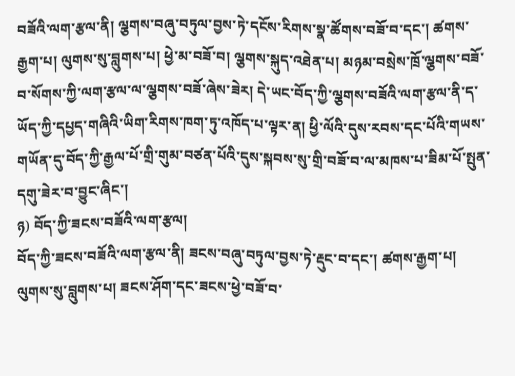བཟོའི་ལག་རྩལ་ནི། ལྕགས་བཞུ་བཏུལ་བྱས་ཏེ་དངོས་རིགས་སྣ་ཚོགས་བཟོ་བ་དང་། ཚགས་རྒྱག་པ། ལུགས་སུ་བླུགས་པ། ཕྱེ་མ་བཟོ་བ། ལྕགས་སྐུད་འཐེན་པ། མཉམ་བསྲེས་ཁྲོ་ལྕགས་བཟོ་བ་སོགས་ཀྱི་ལག་རྩལ་ལ་ལྕགས་བཟོ་ཞེས་ཟེར། དེ་ཡང་བོད་ཀྱི་ལྕགས་བཟོའི་ལག་རྩལ་ནི་ད་ཡོད་ཀྱི་དཔྱད་གཞིའི་ཡིག་རིགས་ཁག་ཏུ་འཁོད་པ་ལྟར་ན། ཕྱི་ལོའི་དུས་རབས་དང་པོའི་གཡས་གཡོན་དུ་བོད་ཀྱི་རྒྱལ་པོ་གྲི་གུམ་བཙན་པོའི་དུས་སྐབས་སུ་གྲི་བཟོ་བ་ལ་མཁས་པ་ཟིམ་པོ་སྤུན་དགུ་ཟེར་བ་བྱུང་ཞིང་།
ཉ) བོད་ཀྱི་ཟངས་བཟོའི་ལག་རྩལ།
བོད་ཀྱི་ཟངས་བཟོའི་ལག་རྩལ་ནི། ཟངས་བཞུ་བཏུལ་བྱས་ཏེ་རྡུང་བ་དང་། ཚགས་རྒྱག་པ། ལུགས་སུ་བླུགས་པ། ཟངས་ཤོག་དང་ཟངས་ཕྱེ་བཟོ་བ་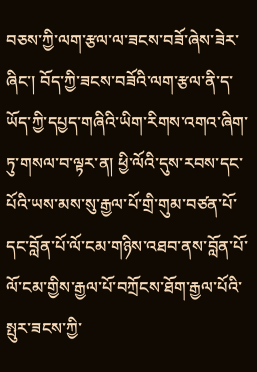བཅས་ཀྱི་ལག་རྩལ་ལ་ཟངས་བཟོ་ཞེས་ཟེར་ཞིང་། བོད་ཀྱི་ཟངས་བཟོའི་ལག་རྩལ་ནི་ད་ཡོད་ཀྱི་དཔྱད་གཞིའི་ཡིག་རིགས་འགའ་ཞིག་ཏུ་གསལ་བ་ལྟར་ན། ཕྱི་ལོའི་དུས་རབས་དང་པོའི་ཡས་མས་སུ་རྒྱལ་པོ་གྲི་གུམ་བཙན་པོ་དང་བློན་པོ་ལོ་ངམ་གཉིས་འཐབ་ནས་བློན་པོ་ལོ་ངམ་གྱིས་རྒྱལ་པོ་བཀྲོངས་ཐོག་རྒྱལ་པོའི་སྤུར་ཟངས་ཀྱི་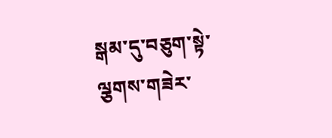སྒམ་དུ་བཅུག་སྟེ་ལྕགས་གཟེར་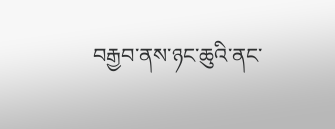བརྒྱབ་ནས་ཉང་ཆུའི་ནང་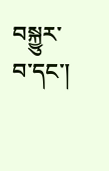བསྐྱུར་བ་དང་།